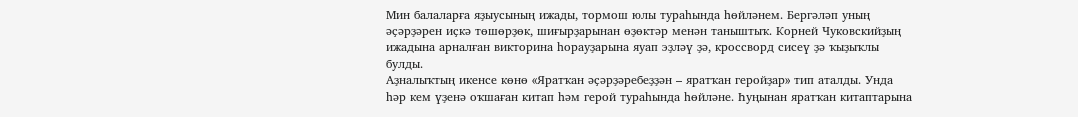Мин балаларға яҙыусының ижады, тормош юлы тураһында һөйләнем. Бергәләп уның әҫәрҙәрен иҫкә төшөрҙөк, шиғырҙарынан өҙөктәр менән таныштыҡ. Корней Чуковскийҙың ижадына арналған викторина һорауҙарына яуап эҙләү ҙә, кроссворд сисеү ҙә ҡыҙыҡлы булды.
Аҙналыҡтың икенсе көнө «Яратҡан әҫәрҙәребеҙҙән – яратҡан геройҙар» тип аталды. Унда һәр кем үҙенә оҡшаған китап һәм герой тураһында һөйләне. Һуңынан яратҡан китаптарына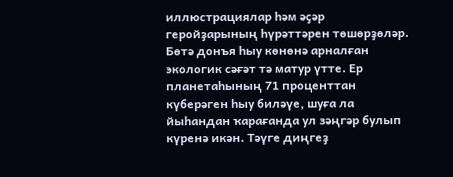иллюстрациялар һәм әҫәр геройҙарының һүрәттәрен төшөрҙөләр.
Бөтә донъя һыу көнөнә арналған экологик сәғәт тә матур үтте. Ер планетаһының 71 проценттан күберәген һыу биләүе, шуға ла йыһандан ҡарағанда ул зәңгәр булып күренә икән. Тәүге диңгеҙ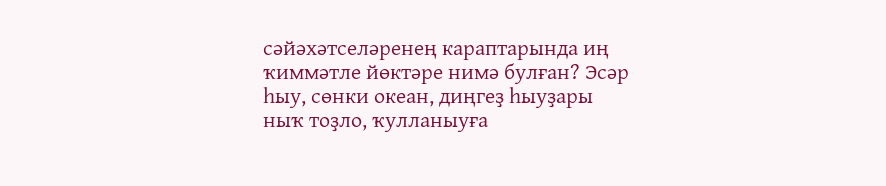сәйәхәтселәренең караптарында иң ҡиммәтле йөктәре нимә булған? Эсәр һыу, сөнки океан, диңгеҙ һыуҙары ныҡ тоҙло, ҡулланыуға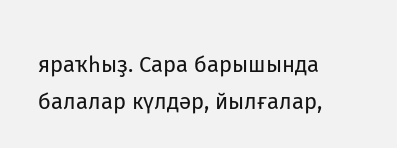яраҡһыҙ. Сара барышында балалар күлдәр, йылғалар,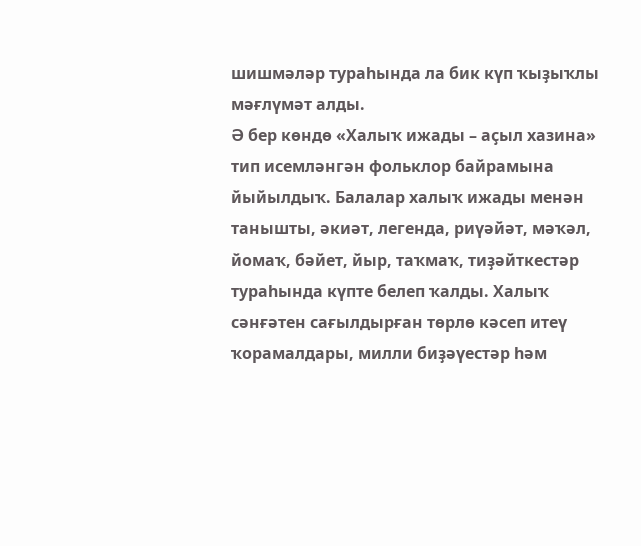шишмәләр тураһында ла бик күп ҡыҙыҡлы мәғлүмәт алды.
Ә бер көндө «Халыҡ ижады – аҫыл хазина» тип исемләнгән фольклор байрамына йыйылдыҡ. Балалар халыҡ ижады менән танышты, әкиәт, легенда, риүәйәт, мәҡәл, йомаҡ, бәйет, йыр, таҡмаҡ, тиҙәйткестәр тураһында күпте белеп ҡалды. Халыҡ сәнғәтен сағылдырған төрлө кәсеп итеү ҡорамалдары, милли биҙәүестәр һәм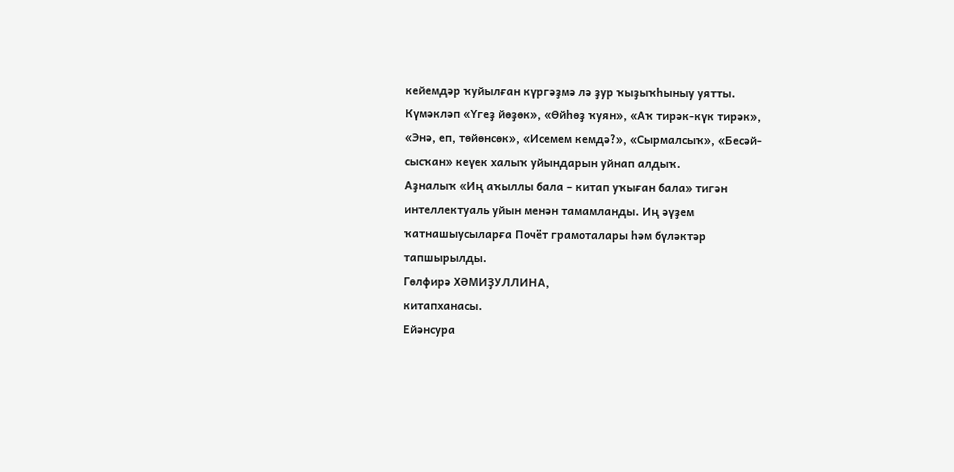кейемдәр ҡуйылған күргәҙмә лә ҙур ҡыҙыҡһыныу уятты. Күмәкләп «Үгеҙ йөҙөк», «Өйһөҙ ҡуян», «Аҡ тирәк-күк тирәк», «Энә, еп, төйөнсөк», «Исемем кемдә?», «Сырмалсыҡ», «Бесәй-сысҡан» кеүек халыҡ уйындарын уйнап алдыҡ.
Аҙналыҡ «Иң аҡыллы бала – китап уҡыған бала» тигән интеллектуаль уйын менән тамамланды. Иң әүҙем ҡатнашыусыларға Почёт грамоталары һәм бүләктәр тапшырылды.
Гөлфирә ХӘМИҘУЛЛИНА,
китапханасы.
Ейәнсура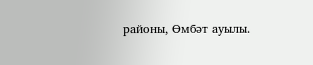районы, Өмбәт ауылы.